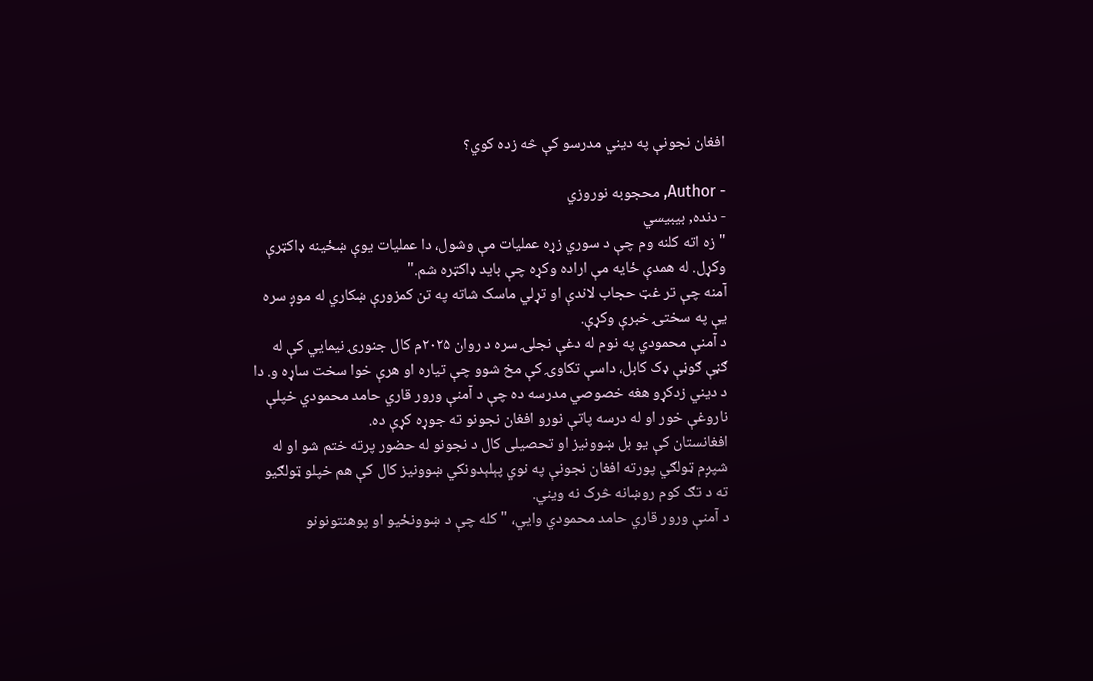افغان نجونې په دیني مدرسو کې څه زده کوي؟

- Author, محجوبه نوروزي
- دنده, بيبيسي
"زه اته کلنه وم چې د سوري زړه عملیات مې وشول، دا عملیات یوې ښځینه ډاکټرې وکړل. له همدې ځایه مې اراده وکړه چې باید ډاکټره شم."
آمنه چې تر غټ حجاب لاندې او تړلي ماسک شاته په تن کمزورې ښکاري له موږ سره یې په سختۍ خبرې وکړې.
د آمنې محمودي په نوم له دغې نجلۍ سره د روان ۲۰۲۵م کال جنورۍ نیمایي کې له ګڼې ګوڼې ډک کابل، داسې تکاوۍ کې مخ شوو چې تیاره او هرې خوا سخت ساړه و. دا د دیني زدکړو هغه خصوصي مدرسه ده چې د آمنې ورور قاري حامد محمودي خپلې ناروغې خور او له درسه پاتې نورو افغان نجونو ته جوړه کړې ده.
افغانستان کې یو بل ښوونیز او تحصیلی کال د نجونو له حضور پرته ختم شو او له شپږم ټولګي پورته افغان نجونې په نوي پېلېدونکي ښوونیز کال کې هم خپلو ټولګیو ته د تګ کوم روښانه څرک نه ویني.
د آمنې ورور قاري حامد محمودي وايي، "کله چې د ښوونځیو او پوهنتونونو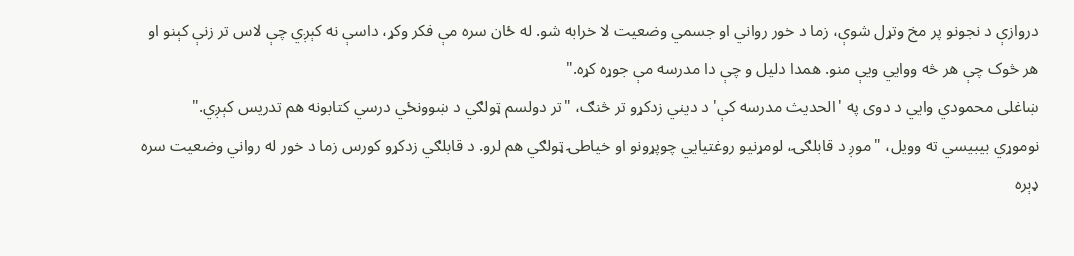دروازې د نجونو پر مخ وتړل شوې، زما د خور رواني او جسمي وضعیت لا خرابه شو. له ځان سره مې فکر وکړ، داسې نه کېږي چې لاس تر زنې کېنو او هر څوک چې هر څه ووايي ویې منو. همدا دلیل و چې دا مدرسه مې جوړه کړه."
ښاغلی محمودي وايي د دوی په 'الحدیث مدرسه کې' د دیني زدکړو تر څنګ، "تر دولسم ټولګي د ښوونځي درسي کتابونه هم تدریس کېږي."
نوموړي بيبيسي ته وویل، "موږ د قابلګۍ، لومړنیو روغتیايي چوپړونو او خیاطۍ ټولګي هم لرو. د قابلګي زدکړو کورس زما د خور له رواني وضعیت سره ډېره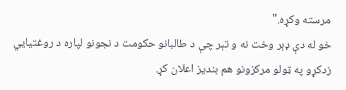مرسته وکړه."
خو له دې ډېر وخت نه و تېر چې د طالبانو حکومت د نجونو لپاره د روغتیايي زدکړو په ټولو مرکزونو هم بندیز اعلان کړ.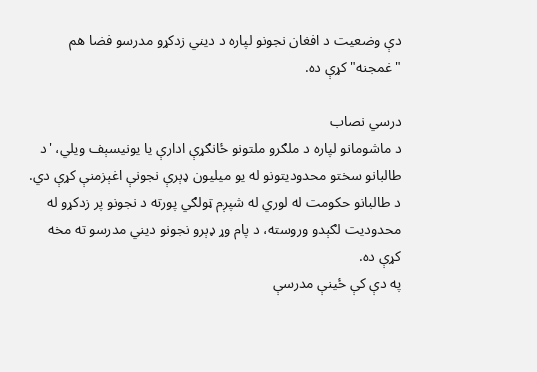دې وضعیت د افغان نجونو لپاره د دیني زدکړو مدرسو فضا هم "غمجنه" کړې ده.

درسي نصاب
د ماشومانو لپاره د ملګرو ملتونو ځانګړې ادارې یا یونیسېف ویلي، 'د طالبانو سختو محدودیتونو له یو میلیون ډېرې نجونې اغېزمنې کړې دي.
د طالبانو حکومت له لوري له شپږم ټولګي پورته د نجونو پر زدکړو له محدودیت لګېدو وروسته، د پام وړ ډېرو نجونو دیني مدرسو ته مخه کړې ده.
په دې کې ځينې مدرسې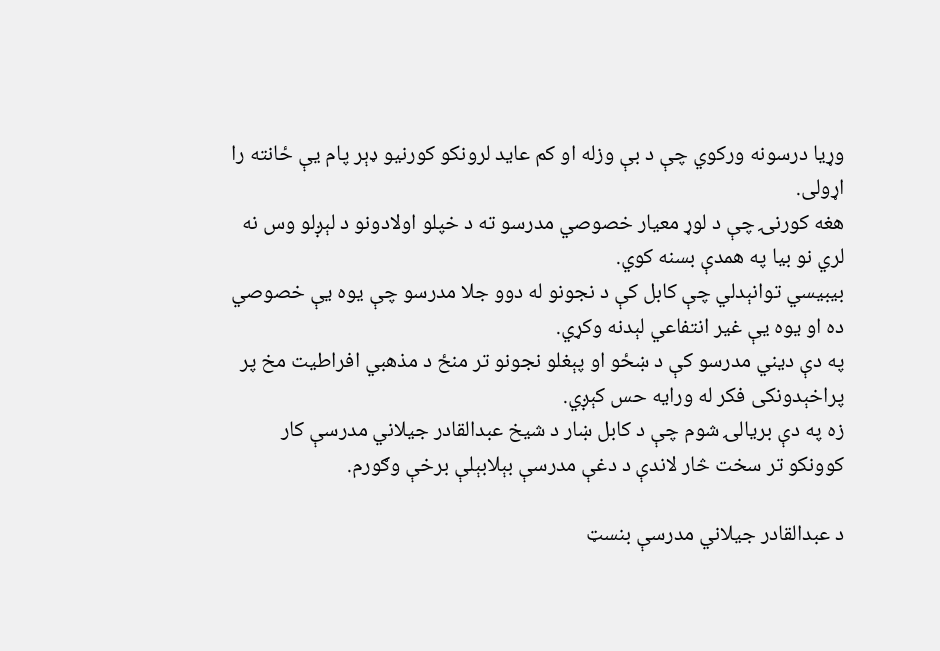وړیا درسونه ورکوي چې د بې وزله او کم عاید لرونکو کورنیو ډېر پام یې ځانته را اړولی.
هغه کورنۍ چې د لوړ معیار خصوصي مدرسو ته د خپلو اولادونو د لېږلو وس نه لري نو بیا په همدې بسنه کوي.
بيبيسي توانېدلي چې کابل کې د نجونو له دوو جلا مدرسو چې یوه یې خصوصي ده او یوه یې غیر انتفاعي لېدنه وکړي.
په دې دیني مدرسو کې د ښځو او پېغلو نجونو تر منځ د مذهبي افراطیت مخ پر پراخېدونکی فکر له ورایه حس کېږي.
زه په دې بریالۍ شوم چې د کابل ښار د شیخ عبدالقادر جیلاني مدرسې کار کوونکو تر سخت څار لاندې د دغې مدرسې بېلابېلې برخې وګورم.

د عبدالقادر جیلاني مدرسې بنسټ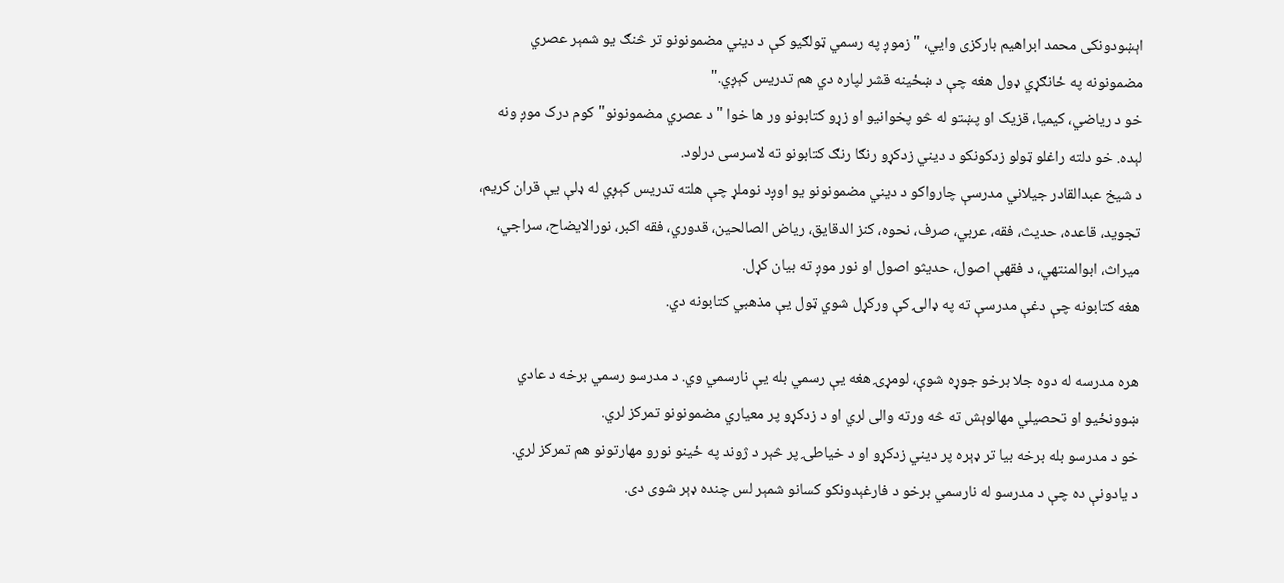اېښودونکی محمد ابراهیم بارکزی وايي، "زموږ په رسمي ټولګیو کې د دیني مضمونونو تر څنګ یو شمېر عصري مضمونونه په ځانګړي ډول هغه چې د ښځينه قشر لپاره دي هم تدریس کېږي."
خو د ریاضي، کیمیا، قزیک او پښتو له څو پخوانیو او زړو کتابونو ور ها خوا "د عصري مضمونونو" کوم درک موږ ونه لېده. خو دلته راغلو ټولو زدکونکو د دیني زدکړو رنګا رنګ کتابونو ته لاسرسی درلود.
د شيخ عبدالقادر جیلاني مدرسې چارواکو د دیني مضمونونو یو اوږد نوملړ چې هلته تدریس کېږي له ډلې یې قران کریم، تجوید، قاعده، حدیث، فقه، عربي، صرف، نحوه، کنز الدقایق، ریاض الصالحین، قدوري، فقه اکبر، نورالایضاح، سراجي، میراث، ابوالمنتهي، د فقهې اصول، حدیثو اصول او نور موږ ته بیان کړل.
هغه کتابونه چې دغې مدرسې ته په ډالۍ کې ورکړل شوي ټول یې مذهبي کتابونه دي.

هره مدرسه له دوه جلا برخو جوړه شوې، لومړۍ هغه یې رسمي بله یې نارسمي وي. د مدرسو رسمي برخه د عادي ښوونځیو او تحصیلي مهالوېش ته څه ورته والی لري او د زدکړو پر معیاري مضمونونو تمرکز لري.
خو د مدرسو بله برخه بیا تر ډېره پر دیني زدکړو او د خیاطۍ پر څېر د ژوند په ځينو نورو مهارتونو هم تمرکز لري.
د یادونې ده چې د مدرسو له نارسمي برخو د فارغېدونکو کسانو شمېر لس چنده ډېر شوی دی.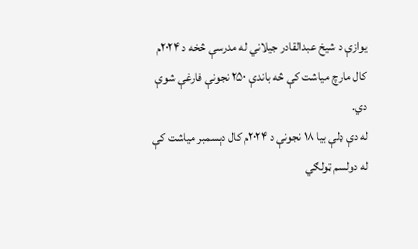یوازې د شیخ عبدالقادر جیلاني له مدرسې څخه د ۲۰۲۴م کال مارچ میاشت کې څه باندې ۲۵۰ نجونې فارغې شوې دي.
له دې ډلې بیا ۱۸ نجونې د ۲۰۲۴م کال دېسمبر میاشت کې له دولسم ټولګي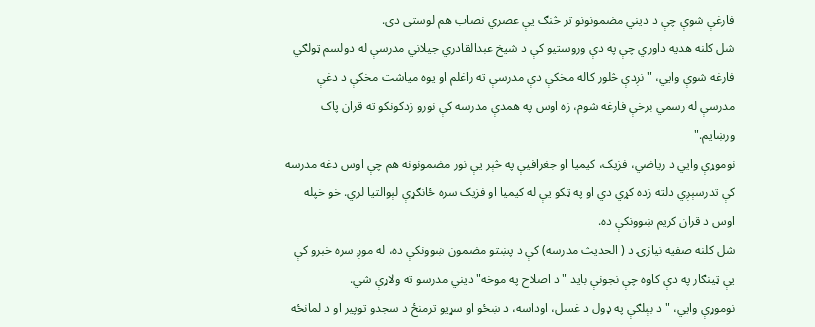فارغې شوې چې د دیني مضمونونو تر څنګ یې عصري نصاب هم لوستی دی.
شل کلنه هدیه داوري چې په دې وروستیو کې د شیخ عبدالقادري جیلاني مدرسې له دولسم ټولګي فارغه شوې وايي، "نږدې څلور کاله مخکې دې مدرسې ته راغلم او یوه میاشت مخکې د دغې مدرسې له رسمي برخې فارغه شوم، زه اوس په همدې مدرسه کې نورو زدکونکو ته قران پاک ورښایم."
نوموړې وايي د ریاضي، فزیک، کیمیا او جغرافیې په څېر یې نور مضمونونه هم چې اوس دغه مدرسه کې تدرسېږي دلته زده کړي دي او په ټکو یې له کیمیا او فزیک سره ځانګړې لېوالتیا لري. خو خپله اوس د قران کریم ښوونکې ده.
شل کلنه صفیه نیازۍ د ( الحدیث مدرسه) کې د پښتو مضمون ښوونکې ده، له موږ سره خبرو کې یې ټينګار په دې کاوه چې نجونې باید "د اصلاح په موخه" دیني مدرسو ته ولاړې شي.
نوموړې وايي، "د بېلګې په ډول د غسل، اوداسه، د ښځو او سړیو ترمنځ د سجدو توپیر او د لمانځه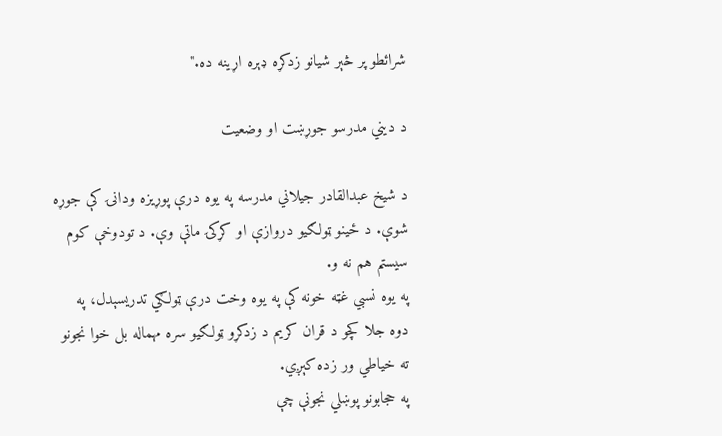شرائطو پر څېر شیانو زدکړه ډېره اړینه ده."

د دیني مدرسو جوړښت او وضعیت

د شیخ عبدالقادر جیلاني مدرسه په یوه درې پوړیزه ودانۍ کې جوړه شوې. د ځینو ټولګیو دروازې او کړکۍ ماتې وې. د تودوخې کوم سیستم هم نه و.
په یوه نسبي غټه خونه کې په یوه وخت درې ټولګي تدریسېدل، په دوه جلا کچو د قران کریم د زدکړو ټولګیو سره مهماله بل خوا نجونو ته خیاطي ور زده کېږي.
په حجابونو پوښلي نجونې چې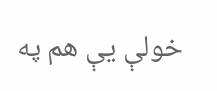خولې یې هم په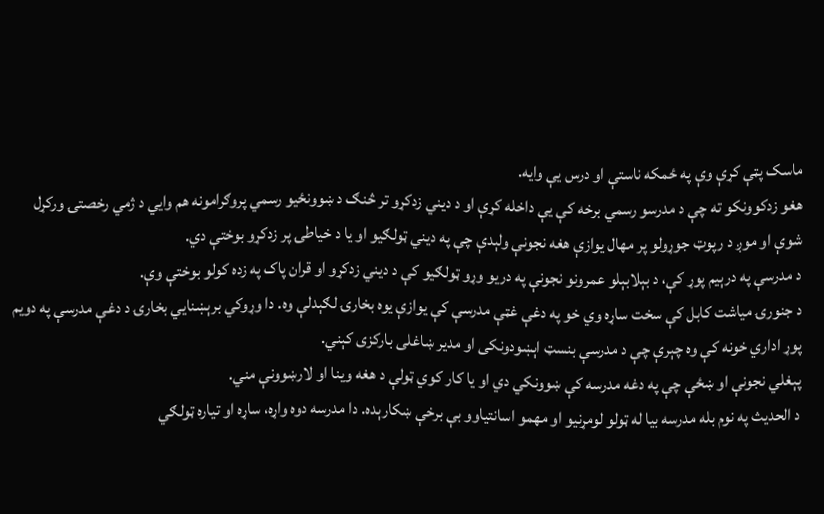ماسک پټې کړې وې په ځمکه ناستې او درس یې وایه.
هغو زدکوونکو ته چې د مدرسو رسمي برخه کې یې داخله کړې او د دیني زدکړو تر څنګ د ښوونځيو رسمي پروګرامونه هم وايي د ژمي رخصتۍ ورکړل شوې او موږ د رپوټ جوړولو پر مهال یوازې هغه نجونې ولېدې چې په دیني ټولګیو او یا د خیاطۍ پر زدکړو بوختې دي.
د مدرسې په درېیم پوړ کې، د بېلابېلو عمرونو نجونې په دریو وړو ټولګیو کې د دیني زدکړو او قران پاک په زده کولو بوختې وې.
د جنورۍ میاشت کابل کې سخت ساړه وي خو په دغې غټې مدرسې کې یوازې یوه بخارۍ لګېدلې وه. دا وړوکي برېښنايي بخارۍ د دغې مدرسې په دویم پوړ اداري خونه کې وه چېرې چې د مدرسې بنسټ اېښودونکی او مدیر ښاغلی بارکزی کېني.
پېغلي نجونې او ښځې چې په دغه مدرسه کې ښوونکي دي او یا کار کوي ټولې د هغه وینا او لارښوونې مني.
د الحدیث په نوم بله مدرسه بیا له ټولو لومړنیو او مهمو اسانتیاوو بې برخې ښکارېده. دا مدرسه دوه واړه، ساړه او تیاره ټولګي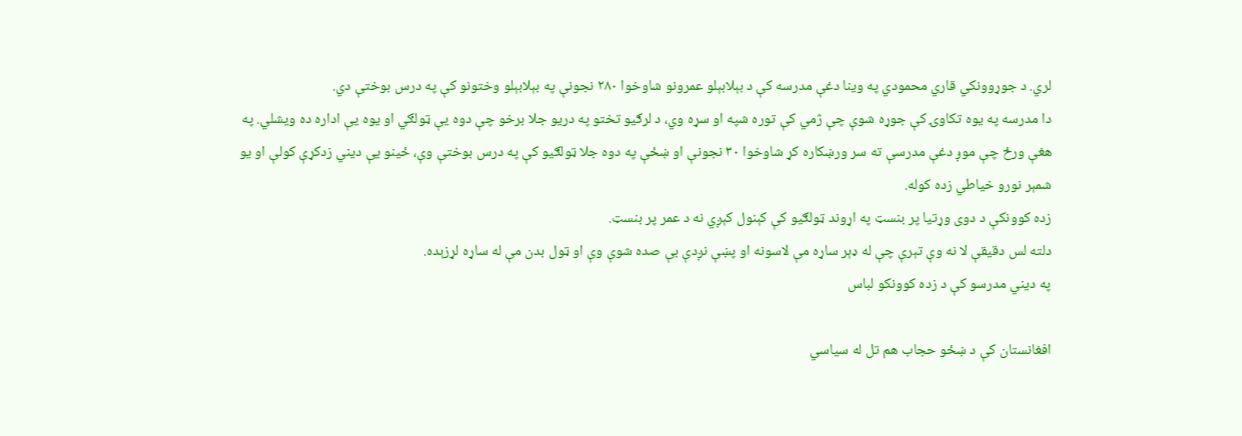لري. د جوړوونکي قاري محمودي په وینا دغې مدرسه کې د بېلابېلو عمرونو شاوخوا ۲۸۰ نجونې په بېلابېلو وختونو کې په درس بوختې دي.
دا مدرسه په یوه تکاوۍ کې جوړه شوې چې ژمي کې توره شپه او سړه وي، د لرګیو تختو په دریو جلا برخو چې دوه یې ټولګي او یوه یې اداره ده ویشلي. په هغې ورځ چې موږ دغې مدرسې ته سر ورښکاره کړ شاوخوا ۳۰ نجونې او ښځې په دوه جلا ټولګیو کې په درس بوختې وې، ځينو یې دیني زدکړې کولې او یو شمېر نورو خیاطي زده کوله.
زده کوونکې د دوی وړتیا پر بنسټ په اړوند ټولګيو کې کېنول کېږي نه د عمر پر بنسټ.
دلته لس دقیقې لا نه وې تېرې چې له ډېر ساړه مې لاسونه او پښې نږدې بې صده شوې وې او ټول بدن مې له ساړه لړزېده.
په دیني مدرسو کې د زده کوونکو لباس

افغانستان کې د ښځو حجاب هم تل له سیاسي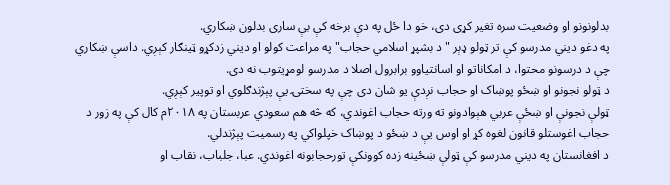بدلونونو او وضعیت سره تغیر کړی دی، خو دا ځل په دې برخه کې بې ساری بدلون ښکاري.
په دغو دیني مدرسو کې تر ټولو ډېر "د بشپړ اسلامي حجاب" په مراعت کولو او دیني زدکړو ټينګار کېږي. داسې ښکاري چې د درسونو محتوا، د امکاناتو او اسانتیاوو برابرول اصلا د مدرسو لومړیتوب نه دی.
د ټولو نجونو او ښځو پوښاک او حجاب نږدې یو شان دی چې په سختۍ یې پېژندګلوي او توپیر کېږي.
ټولې نجونې او ښځې عربي هېوادونو ته ورته حجاب اغوندي، که څه هم سعودي عربستان په ۲۰۱۸م کال کې په زور د حجاب اغوستلو قانون لغوه کړ او اوس یې د ښځو د پوښاک خپلواکي په رسمیت پېژندلي.
د افغانستان په دیني مدرسو کې ټولې ښځینه زده کوونکې تورحجابونه اغوندي. عبا، جلباب، نقاب او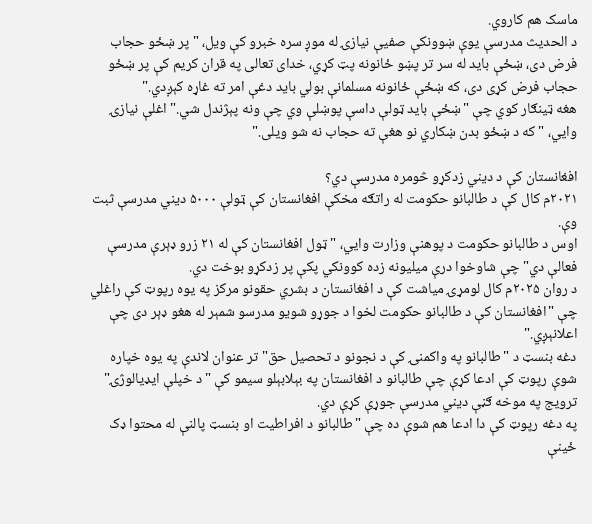ماسک هم کاروي.
د الحدیث مدرسې یوې ښوونکې صفیې نیازۍ له موږ سره خبرو کې ویل، "پر ښځو حجاب فرض دی، ښځې باید له سر تر پښو ځانونه پټ کړي، خدای تعالی په قران کریم کې پر ښځو حجاب فرض کړی دی، که ښځې ځانونه مسلمانې بولي باید دغې امر ته غاړه کېږدي."
هغه ټينګار کوي چې "ښځې باید ټولې داسې پوښلې وي چې ونه پېژندل شي." اغلې نیازۍ وايي، "که د ښځو بدن ښکاري نو هغې ته حجاب نه شو ویلی."

افغانستان کې د دیني زدکړو څومره مدرسې دي؟
۲۰۲۱م کال کې د طالبانو حکومت له راتګه مخکې افغانستان کې ټولې ۵۰۰۰ دیني مدرسې ثبت وې.
اوس د طالبانو حکومت د پوهنې وزارت وايي، "ټول افغانستان کې له ۲۱ زرو ډېرې مدرسې فعالې دي" چې شاوخوا درې میلیونه زده کوونکي پکې پر زدکړو بوخت دي.
د روان ۲۰۲۵م کال لومړۍ میاشت کې د افغانستان د بشري حقونو مرکز په یوه رپوټ کې راغلي چې "افغانستان کې د طالبانو حکومت لخوا د جوړو شویو مدرسو شمېر له هغو ډېر دی چې اعلانېږي."
دغه بنسټ د "طالبانو په واکمنۍ کې د نجونو د تحصیل حق" تر عنوان لاندې په یوه خپاره شوې رپوټ کې ادعا کړې چې طالبانو د افغانستان په بېلابېلو سیمو کې "د خپلې ایډیالوژۍ" ترویج په موخه ګڼې دیني مدرسې جوړې کړې دي.
په دغه رپوټ کې دا ادعا هم شوې ده چې "طالبانو د افراطیت او بنسټ پالنې له محتوا ډک ځينې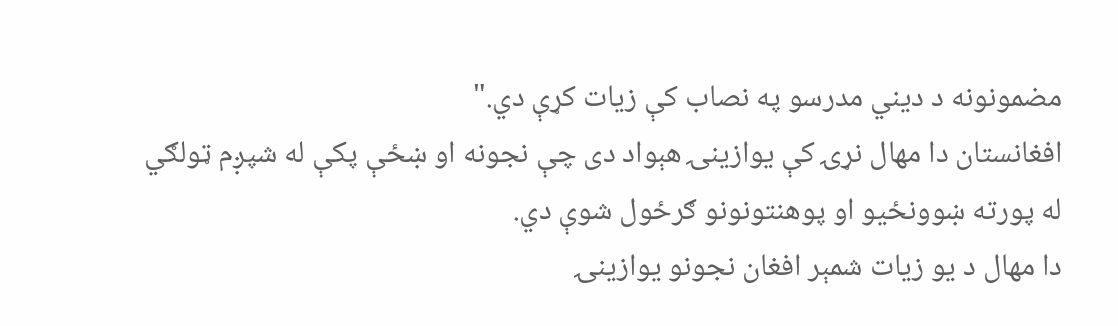مضمونونه د دیني مدرسو په نصاب کې زیات کړې دي."
افغانستان دا مهال نړۍ کې یوازینۍ هېواد دی چې نجونه او ښځې پکې له شپږم ټولګي له پورته ښوونځیو او پوهنتونونو ګرځول شوې دي.
دا مهال د یو زیات شمېر افغان نجونو یوازینۍ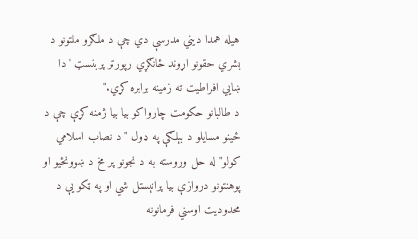هیله همدا دیني مدرسې دي چې د ملګرو ملتونو د بشري حقونو اړوند ځانګړي رپورټر پربنسټ 'دا ښایي افراطیت ته زمینه برابره کړي."
د طالبانو حکومت چارواکو بیا بیا ژمنه کړې چې د ځينو مسایلو د بېلګې په ډول "د نصاب اسلامي کولو" له حل وروسته به د نجونو پر مخ د ښوونځيو او پوهنتونو دروازې بیا پرانېستل شي او په ټکو یې د محدودیت اوسني فرمانونه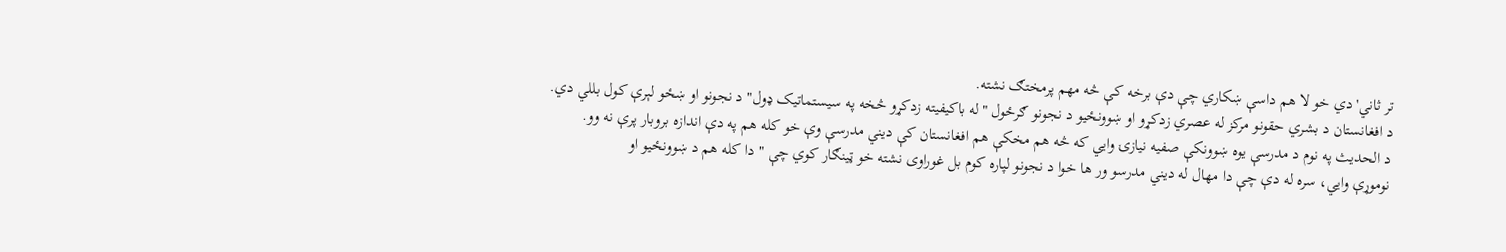تر ثاني' دي خو لا هم داسې ښکاري چې دې برخه کې څه مهم پرمختګ نشته.
د افغانستان د بشري حقونو مرکز له عصري زدکړو او ښوونځیو د نجونو ګرځول "له باکیفیته زدکړو څخه په سیستماتیک ډول" د نجونو او ښځو لېرې کول بللي دي.
د الحدیث په نوم د مدرسې یوه ښوونکې صفیه نیازۍ وايي که څه هم مخکې هم افغانستان کې دیني مدرسې وې خو کله هم په دې اندازه بروبار پرې نه وو.
نوموړې وايي، سره له دې چې دا مهال له دیني مدرسو ور ها خوا د نجونو لپاره کوم بل غوراوی نشته خو ټينګار کوي چې " دا کله هم د ښوونځيو او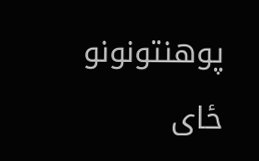پوهنتونونو ځای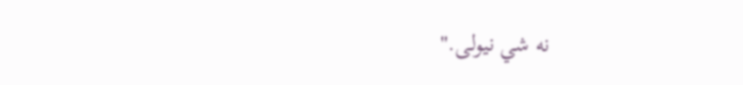نه شي نیولی."